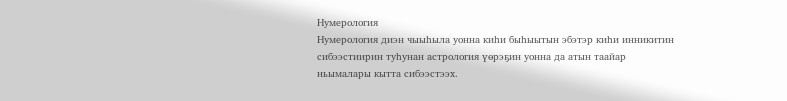Нумерология
Нумерология диэн чыыһыла уонна киһи быһыытын эбэтэр киһи инникитин сибээстиирин туһунан астрология үөрэҕин уонна да атын таайар ньымалары кытта сибээстээх.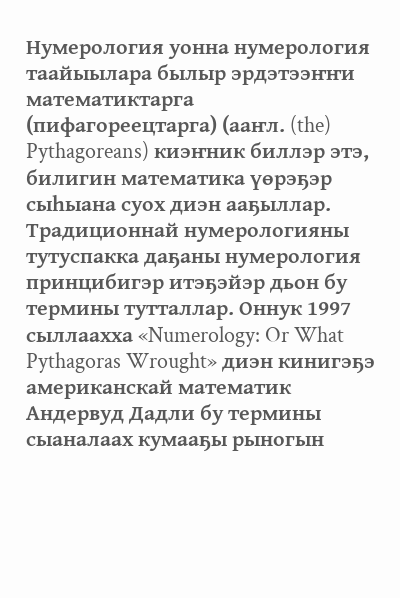Нумерология уонна нумерология таайыылара былыр эрдэтээҥҥи математиктарга (пифагореецтарга) (ааҥл. (the) Pythagoreans) киэҥник биллэр этэ, билигин математика үөрэҕэр сыһыана суох диэн ааҕыллар.
Традиционнай нумерологияны тутуспакка даҕаны нумерология принцибигэр итэҕэйэр дьон бу термины тутталлар. Оннук 1997 сыллаахха «Numerology: Or What Pythagoras Wrought» диэн кинигэҕэ американскай математик Андервуд Дадли бу термины сыаналаах кумааҕы рыногын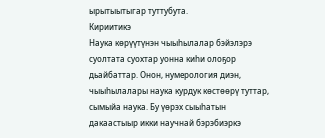ырытыытыгар туттубута.
Кириитикэ
Наука көрүүтүнэн чыыһылалар бэйэлэрэ суолтата суохтар уонна киһи олоҕор дьайбаттар. Онон, нумерология диэн, чыыһылалары наука курдук көстөөрү туттар, сымыйа наука. Бу үөрэх сыыһатын дакаастыыр икки научнай бэрэбиэркэ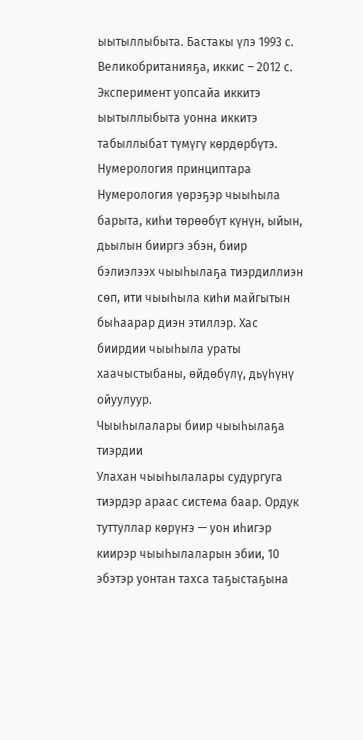ыытыллыбыта. Бастакы үлэ 1993 с. Великобританияҕа, иккис – 2012 с. Эксперимент уопсайа иккитэ ыытыллыбыта уонна иккитэ табыллыбат түмүгү көрдөрбүтэ.
Нумерология принциптара
Нумерология үөрэҕэр чыыһыла барыта, киһи төрөөбүт күнүн, ыйын, дьылын бииргэ эбэн, биир бэлиэлээх чыыһылаҕа тиэрдиллиэн сөп, ити чыыһыла киһи майгытын быһаарар диэн этиллэр. Хас биирдии чыыһыла ураты хаачыстыбаны, өйдөбүлү, дьүһүнү ойуулуур.
Чыыһылалары биир чыыһылаҕа тиэрдии
Улахан чыыһылалары судургуга тиэрдэр араас система баар. Ордук туттуллар көрүҥэ — уон иһигэр киирэр чыыһылаларын эбии, 10 эбэтэр уонтан тахса таҕыстаҕына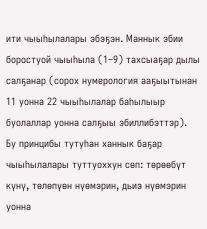ити чыыһылалары эбэҕэн. Маннык эбии боростуой чыыһыла (1–9) тахсыаҕар дылы салҕанар (сорох нумерология ааҕыытынан 11 уонна 22 чыыһылалар баһылыыр буолаллар уонна салҕыы эбиллибэттэр).
Бу принцибы тутуһан ханнык баҕар чыыһылалары туттуоххун сөп: төрөөбүт күнү, төлөпүөн нүөмэрин, дьиэ нүөмэрин уонна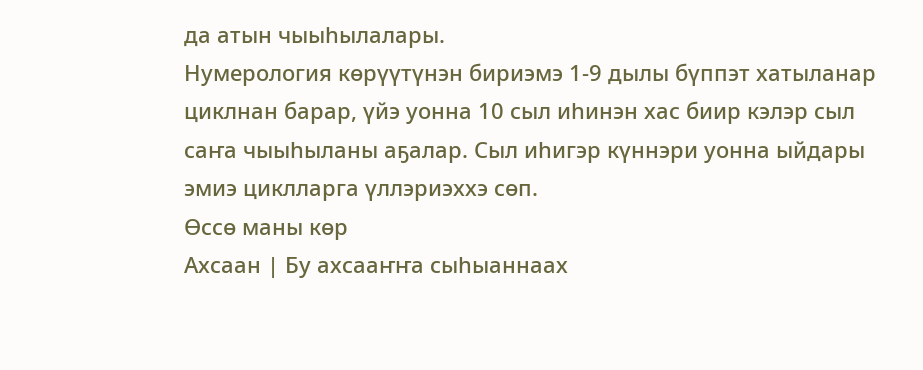да атын чыыһылалары.
Нумерология көрүүтүнэн бириэмэ 1-9 дылы бүппэт хатыланар циклнан барар, үйэ уонна 10 сыл иһинэн хас биир кэлэр сыл саҥа чыыһыланы аҕалар. Сыл иһигэр күннэри уонна ыйдары эмиэ циклларга үллэриэххэ сөп.
Өссө маны көр
Ахсаан | Бу ахсааҥҥа сыһыаннаах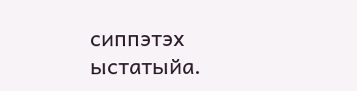сиппэтэх ыстатыйа.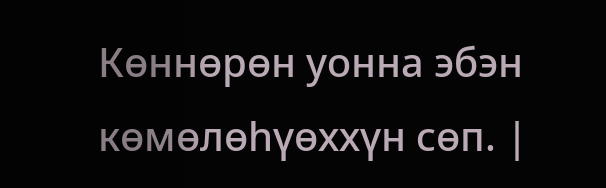Көннөрөн уонна эбэн көмөлөһүөххүн сөп. |